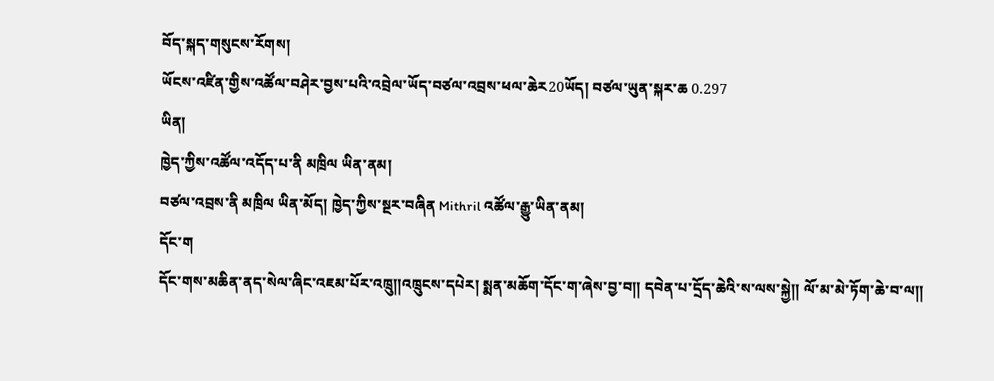བོད་སྐད་གསུངས་རོགས།
ཡོངས་འཛིན་གྱིས་འཚོལ་བཤེར་བྱས་པའི་འབྲེལ་ཡོད་བཙལ་འབྲས་ཕལ་ཆེར20ཡོད། བཙལ་ཡུན་སྐར་ཆ 0.297
ཡིན།
ཁྱེད་ཀྱིས་འཚོལ་འདོད་པ་ནི མཁྲིལ ཡིན་ནམ།
བཙལ་འབྲས་ནི མཁྲིལ ཡིན་མོད། ཁྱེད་ཀྱིས་སྔར་བཞིན Mithril འཚོལ་རྒྱུ་ཡིན་ནམ།
དོང་ག
དོང་གས་མཆིན་ནད་སེལ་ཞིང་འཇམ་པོར་འཁྲུ༎འཁྲུངས་དཔེར། སྨན་མཆོག་དོང་ག་ཞེས་བྱ་བ༎ དབེན་པ་དྲོད་ཆེའི་ས་ལས་སྐྱེ༎ ལོ་མ་མེ་ཏོག་ཆེ་བ་ལ༎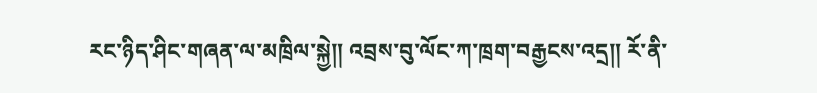རང་ཉིད་ཤིང་གཞན་ལ་མཁྲིལ་སྐྱེ༎ འབྲས་བུ་ལོང་ཀ་ཁྲག་བརྒྱངས་འདྲ༎ རོ་ནི་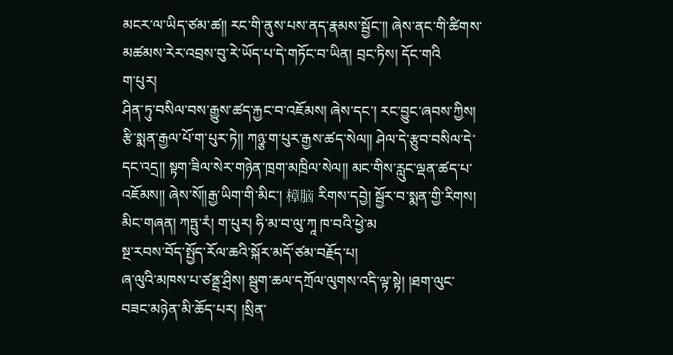མངར་ལ་ཡིད་ཙམ་ཚ༎ རང་གི་ནུས་པས་ནད་རྣམས་སྦྱོང་༎ ཞེས་ནང་གི་ཚིགས་མཚམས་རེར་འབྲས་བུ་རེ་ཡོད་པ་དེ་གཏོང་བ་ཡིན། བྲང་ཏིས། དོང་གའི
ག་པུར།
ཤིན་ཏུ་བསིལ་བས་རྒྱུས་ཚད་རྐྱང་བ་འཇོམས། ཞེས་དང་། རང་བྱུང་ཞབས་ཀྱིས། རྩི་སྨན་རྒྱལ་པོ་ག་པུར་ཏེ༎ ཀཉྩ་ག་པུར་རྒྱས་ཚད་སེལ༎ ཤེལ་དེ་རྩུབ་བསིལ་དེ་དང་འདྲ༎ སྟག་ཟིལ་སེར་གཉེན་ཁྲག་མཁྲིལ་སེལ༎ མང་གིས་རླུང་ལྡན་ཚད་པ་འཇོམས༎ ཞེས་སོ༎རྒྱ་ཡིག་གི་མིང་། 樟脑 རིགས་དབྱེ། སྦྱོར་བ་སྨན་གྱི་རིགས། མིང་གཞན། ཀཏྤུ་རཾ། ག་པུར། ཧི་མ་བ་ལུ་ཀཱ ཁ་བའི་ཕྱེ་མ
སྔ་རབས་བོད་སྤྱོད་རོལ་ཆའི་སྐོར་མདོ་ཙམ་བརྗོད་པ།
ཞ་ལུའི་མཁས་པ་ཙནྡྲ་ཤྲིས། སྦུག་ཆལ་དཀྲོལ་ལུགས་འདི་ལྟ་སྟེ། །ཐག་ལུང་བཟང་མཉེན་མི་ཆོད་པར། །སྲིན་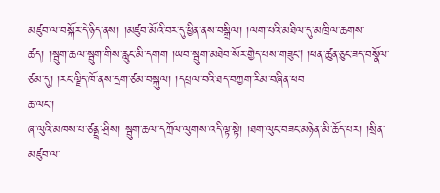མཛུབ་ལ་བསྐོར་དེ་ཉིད་ནས། །མཛུབ་མོའི་བར་དུ་ཕྱིན་ནས་བསྒྲིལ། །ལག་པའི་མཐིལ་དུ་མཁྲིལ་ཆགས་ཚད། །སྦུག་ཆལ་སྦུག་གིས་རླུང་མི་དགག །ཡབ་སྦུག་མཐེབ་སོར་གྱེད་པས་གཟུང། །ཕན་ཚུན་ཅུང་ཟད་བསྣོལ་ཙམ་དུ། །རང་ལྗིད་ཁོ་ནས་དྲག་ཙམ་བསྐུལ། །དཔྲལ་བའི་ཐད་བཀྱག་རིམ་བཞིན་ཕབ
ཆ་ལང་།
ཞ་ལུའི་མཁས་པ་ཙནྡྲ་ཤྲིས། སྦུག་ཆལ་དཀྲོལ་ལུགས་འདི་ལྟ་སྟེ། །ཐག་ལུང་བཟང་མཉེན་མི་ཆོད་པར། །སྲིན་མཛུབ་ལ་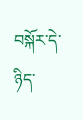བསྐོར་དེ་ཉིད་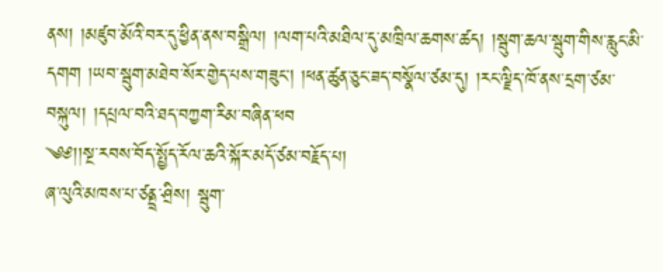ནས། །མཛུབ་མོའི་བར་དུ་ཕྱིན་ནས་བསྒྲིལ། །ལག་པའི་མཐིལ་དུ་མཁྲིལ་ཆགས་ཚད། །སྦུག་ཆལ་སྦུག་གིས་རླུང་མི་དགག །ཡབ་སྦུག་མཐེབ་སོར་གྱེད་པས་གཟུང། །ཕན་ཚུན་ཅུང་ཟད་བསྣོལ་ཙམ་དུ། །རང་ལྗིད་ཁོ་ནས་དྲག་ཙམ་བསྐུལ། །དཔྲལ་བའི་ཐད་བཀྱག་རིམ་བཞིན་ཕབ
༄༅།།སྔ་རབས་བོད་སྤྱོད་རོལ་ཆའི་སྐོར་མདོ་ཙམ་བརྗོད་པ།
ཞ་ལུའི་མཁས་པ་ཙནྡྲ་ཤྲིས། སྦུག་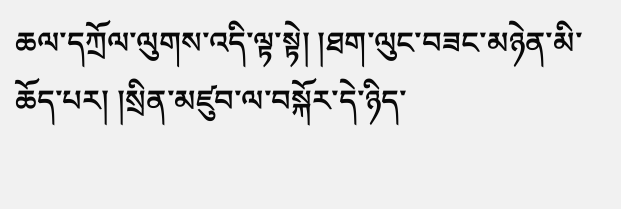ཆལ་དཀྲོལ་ལུགས་འདི་ལྟ་སྟེ། །ཐག་ལུང་བཟང་མཉེན་མི་ཆོད་པར། །སྲིན་མཛུབ་ལ་བསྐོར་དེ་ཉིད་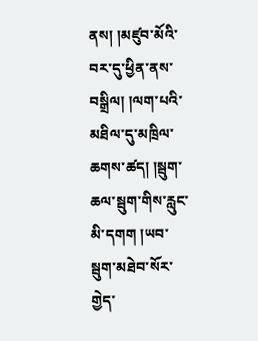ནས། །མཛུབ་མོའི་བར་དུ་ཕྱིན་ནས་བསྒྲིལ། །ལག་པའི་མཐིལ་དུ་མཁྲིལ་ཆགས་ཚད། །སྦུག་ཆལ་སྦུག་གིས་རླུང་མི་དགག །ཡབ་སྦུག་མཐེབ་སོར་གྱེད་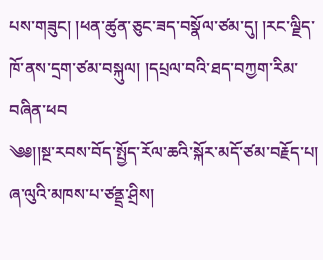པས་གཟུང། །ཕན་ཚུན་ཅུང་ཟད་བསྣོལ་ཙམ་དུ། །རང་ལྗིད་ཁོ་ནས་དྲག་ཙམ་བསྐུལ། །དཔྲལ་བའི་ཐད་བཀྱག་རིམ་བཞིན་ཕབ
༄༅།།སྔ་རབས་བོད་སྤྱོད་རོལ་ཆའི་སྐོར་མདོ་ཙམ་བརྗོད་པ།
ཞ་ལུའི་མཁས་པ་ཙནྡྲ་ཤྲིས།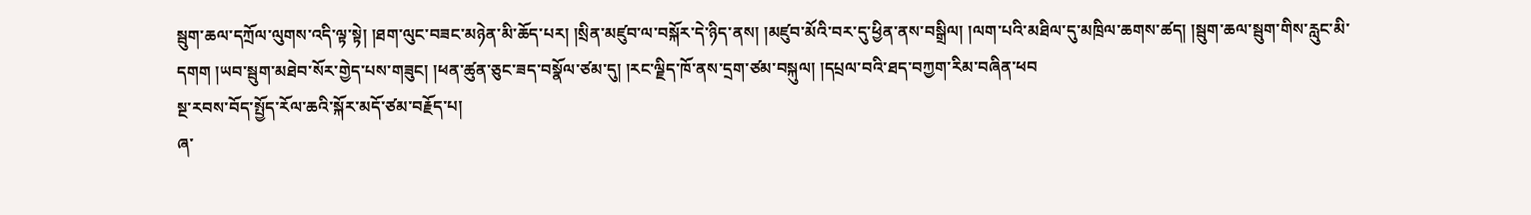སྦུག་ཆལ་དཀྲོལ་ལུགས་འདི་ལྟ་སྟེ། །ཐག་ལུང་བཟང་མཉེན་མི་ཆོད་པར། །སྲིན་མཛུབ་ལ་བསྐོར་དེ་ཉིད་ནས། །མཛུབ་མོའི་བར་དུ་ཕྱིན་ནས་བསྒྲིལ། །ལག་པའི་མཐིལ་དུ་མཁྲིལ་ཆགས་ཚད། །སྦུག་ཆལ་སྦུག་གིས་རླུང་མི་དགག །ཡབ་སྦུག་མཐེབ་སོར་གྱེད་པས་གཟུང། །ཕན་ཚུན་ཅུང་ཟད་བསྣོལ་ཙམ་དུ། །རང་ལྗིད་ཁོ་ནས་དྲག་ཙམ་བསྐུལ། །དཔྲལ་བའི་ཐད་བཀྱག་རིམ་བཞིན་ཕབ
སྔ་རབས་བོད་སྤྱོད་རོལ་ཆའི་སྐོར་མདོ་ཙམ་བརྗོད་པ།
ཞ་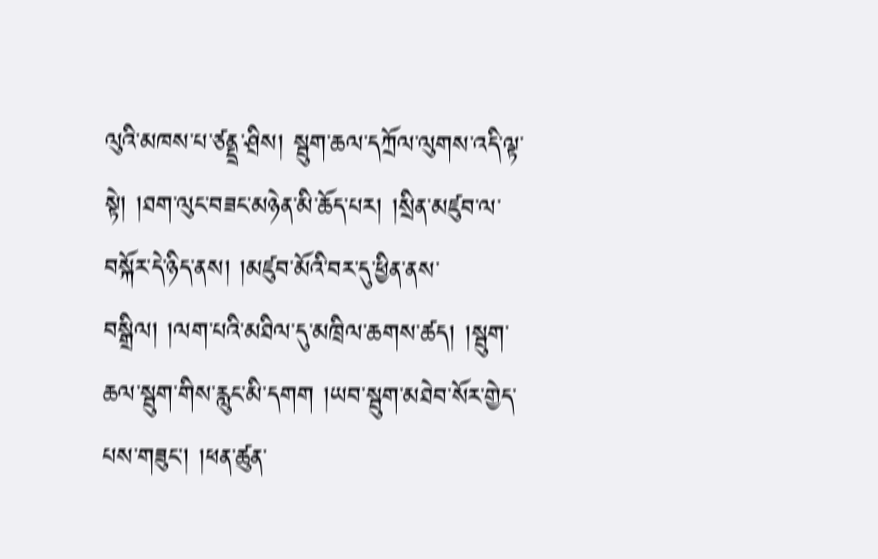ལུའི་མཁས་པ་ཙནྡྲ་ཤྲིས། སྦུག་ཆལ་དཀྲོལ་ལུགས་འདི་ལྟ་སྟེ། །ཐག་ལུང་བཟང་མཉེན་མི་ཆོད་པར། །སྲིན་མཛུབ་ལ་བསྐོར་དེ་ཉིད་ནས། །མཛུབ་མོའི་བར་དུ་ཕྱིན་ནས་བསྒྲིལ། །ལག་པའི་མཐིལ་དུ་མཁྲིལ་ཆགས་ཚད། །སྦུག་ཆལ་སྦུག་གིས་རླུང་མི་དགག །ཡབ་སྦུག་མཐེབ་སོར་གྱེད་པས་གཟུང། །ཕན་ཚུན་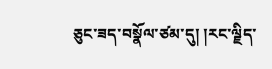ཅུང་ཟད་བསྣོལ་ཙམ་དུ། །རང་ལྗིད་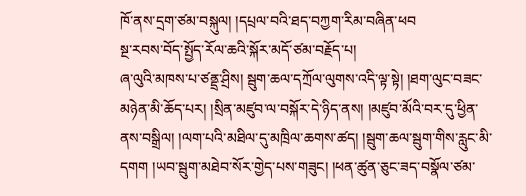ཁོ་ནས་དྲག་ཙམ་བསྐུལ། །དཔྲལ་བའི་ཐད་བཀྱག་རིམ་བཞིན་ཕབ
སྔ་རབས་བོད་སྤྱོད་རོལ་ཆའི་སྐོར་མདོ་ཙམ་བརྗོད་པ།
ཞ་ལུའི་མཁས་པ་ཙནྡྲ་ཤྲིས། སྦུག་ཆལ་དཀྲོལ་ལུགས་འདི་ལྟ་སྟེ། །ཐག་ལུང་བཟང་མཉེན་མི་ཆོད་པར། །སྲིན་མཛུབ་ལ་བསྐོར་དེ་ཉིད་ནས། །མཛུབ་མོའི་བར་དུ་ཕྱིན་ནས་བསྒྲིལ། །ལག་པའི་མཐིལ་དུ་མཁྲིལ་ཆགས་ཚད། །སྦུག་ཆལ་སྦུག་གིས་རླུང་མི་དགག །ཡབ་སྦུག་མཐེབ་སོར་གྱེད་པས་གཟུང། །ཕན་ཚུན་ཅུང་ཟད་བསྣོལ་ཙམ་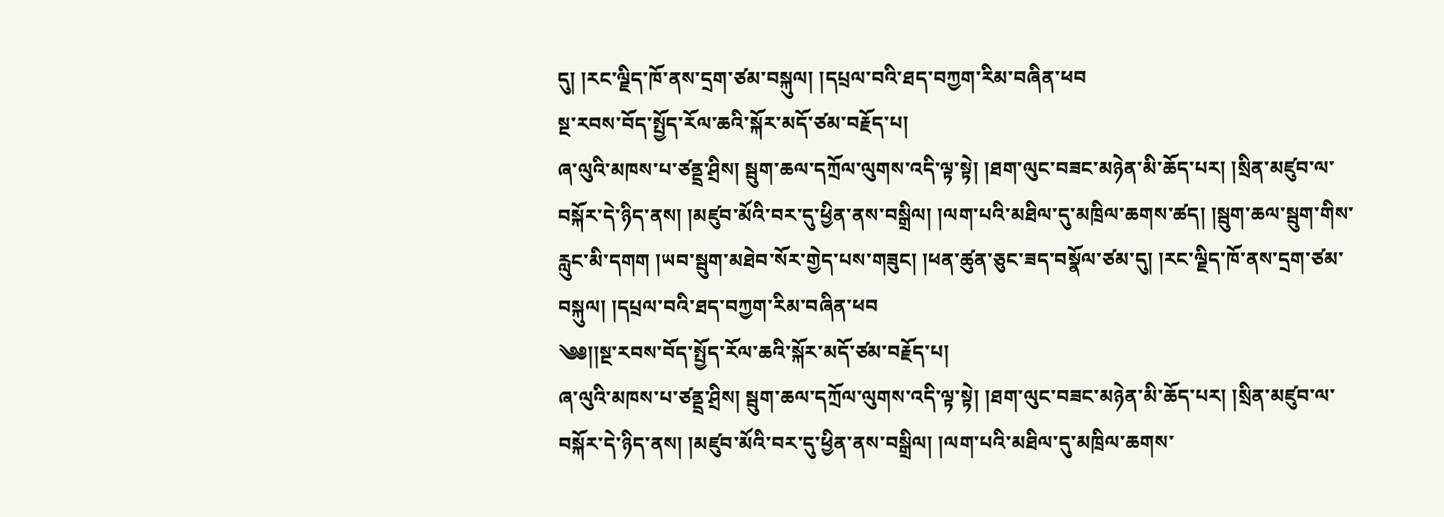དུ། །རང་ལྗིད་ཁོ་ནས་དྲག་ཙམ་བསྐུལ། །དཔྲལ་བའི་ཐད་བཀྱག་རིམ་བཞིན་ཕབ
སྔ་རབས་བོད་སྤྱོད་རོལ་ཆའི་སྐོར་མདོ་ཙམ་བརྗོད་པ།
ཞ་ལུའི་མཁས་པ་ཙནྡྲ་ཤྲིས། སྦུག་ཆལ་དཀྲོལ་ལུགས་འདི་ལྟ་སྟེ། །ཐག་ལུང་བཟང་མཉེན་མི་ཆོད་པར། །སྲིན་མཛུབ་ལ་བསྐོར་དེ་ཉིད་ནས། །མཛུབ་མོའི་བར་དུ་ཕྱིན་ནས་བསྒྲིལ། །ལག་པའི་མཐིལ་དུ་མཁྲིལ་ཆགས་ཚད། །སྦུག་ཆལ་སྦུག་གིས་རླུང་མི་དགག །ཡབ་སྦུག་མཐེབ་སོར་གྱེད་པས་གཟུང། །ཕན་ཚུན་ཅུང་ཟད་བསྣོལ་ཙམ་དུ། །རང་ལྗིད་ཁོ་ནས་དྲག་ཙམ་བསྐུལ། །དཔྲལ་བའི་ཐད་བཀྱག་རིམ་བཞིན་ཕབ
༄༅།།སྔ་རབས་བོད་སྤྱོད་རོལ་ཆའི་སྐོར་མདོ་ཙམ་བརྗོད་པ།
ཞ་ལུའི་མཁས་པ་ཙནྡྲ་ཤྲིས། སྦུག་ཆལ་དཀྲོལ་ལུགས་འདི་ལྟ་སྟེ། །ཐག་ལུང་བཟང་མཉེན་མི་ཆོད་པར། །སྲིན་མཛུབ་ལ་བསྐོར་དེ་ཉིད་ནས། །མཛུབ་མོའི་བར་དུ་ཕྱིན་ནས་བསྒྲིལ། །ལག་པའི་མཐིལ་དུ་མཁྲིལ་ཆགས་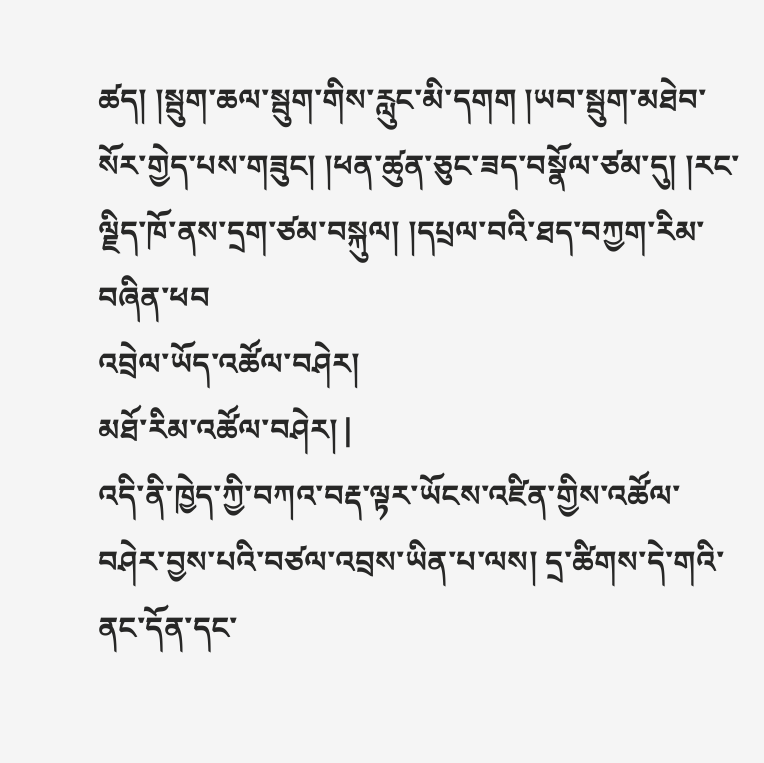ཚད། །སྦུག་ཆལ་སྦུག་གིས་རླུང་མི་དགག །ཡབ་སྦུག་མཐེབ་སོར་གྱེད་པས་གཟུང། །ཕན་ཚུན་ཅུང་ཟད་བསྣོལ་ཙམ་དུ། །རང་ལྗིད་ཁོ་ནས་དྲག་ཙམ་བསྐུལ། །དཔྲལ་བའི་ཐད་བཀྱག་རིམ་བཞིན་ཕབ
འབྲེལ་ཡོད་འཚོལ་བཤེར།
མཐོ་རིམ་འཚོལ་བཤེར། |
འདི་ནི་ཁྱེད་ཀྱི་བཀའ་བརྡ་ལྟར་ཡོངས་འཛིན་གྱིས་འཚོལ་བཤེར་བྱས་པའི་བཙལ་འབྲས་ཡིན་པ་ལས། དྲ་ཚིགས་དེ་གའི་ནང་དོན་དང་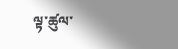ལྟ་ཚུལ་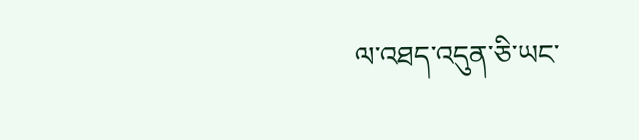ལ་འཐད་འདུན་ཅི་ཡང་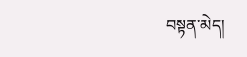བསྟན་མེད།